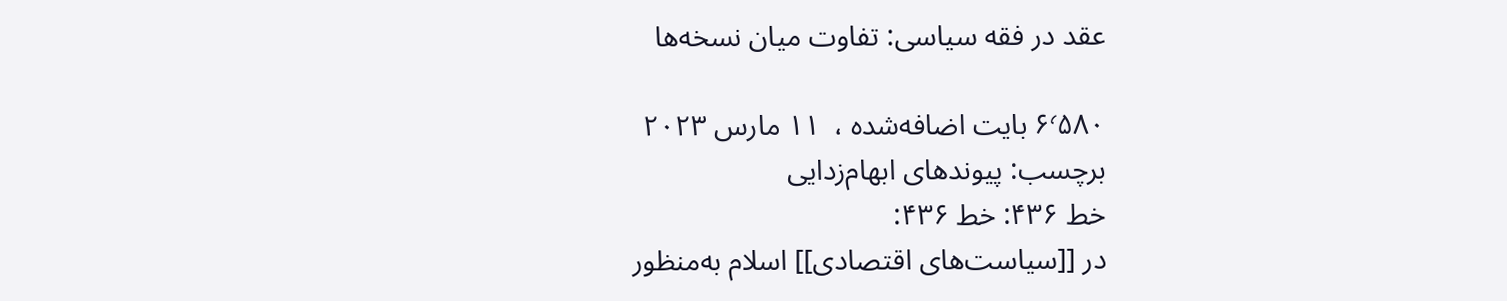عقد در فقه سیاسی: تفاوت میان نسخه‌ها

۶٬۵۸۰ بایت اضافه‌شده ،  ۱۱ مارس ۲۰۲۳
برچسب: پیوندهای ابهام‌زدایی
خط ۴۳۶: خط ۴۳۶:
در [[سیاست‌های اقتصادی]] اسلام به‌منظور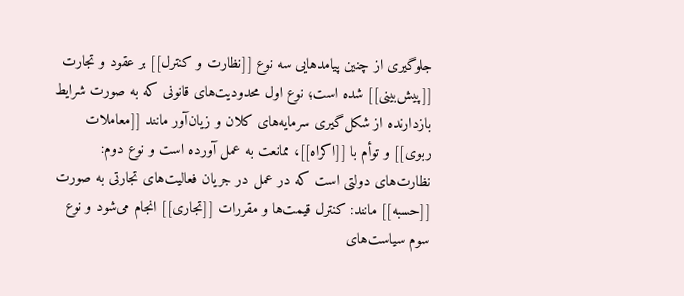جلوگیری از چنین پیامدهایی سه نوع [[نظارت و کنترل]] بر عقود و تجارت [[پیش‌بینی]] شده است؛ نوع اول محدودیت‌های قانونی که به صورت شرایط بازدارنده از شکل‌گیری سرمایه‌های کلان و زیان‌آور مانند [[معاملات ربوی]] و توأم با [[اکراه]]، ممانعت به عمل آورده است و نوع دوم: نظارت‌های دولتی است که در عمل در جریان فعالیت‌های تجارتی به صورت [[حسبه]] مانند: کنترل قیمت‌ها و مقررات [[تجاری]] انجام می‌شود و نوع سوم سیاست‌های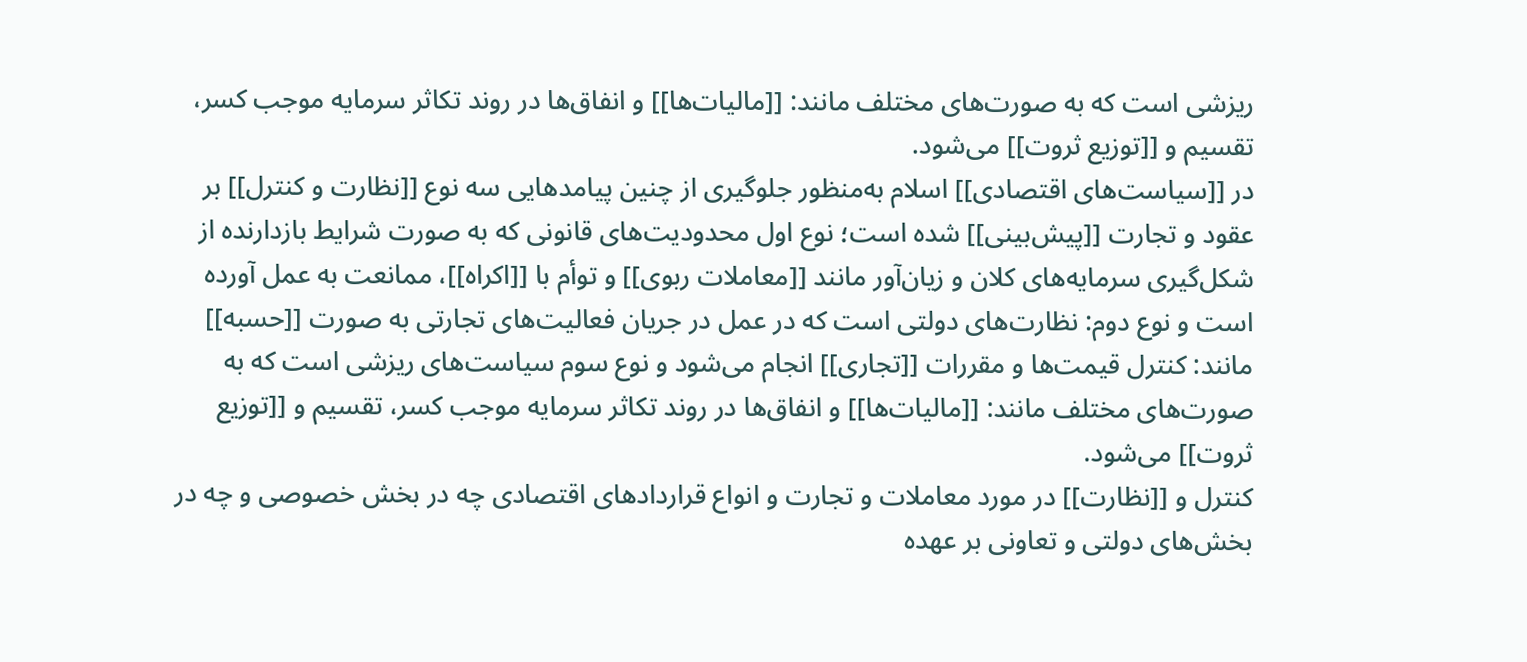ریزشی است که به صورت‌های مختلف مانند: [[مالیات‌ها]] و انفاق‌ها در روند تکاثر سرمایه موجب کسر، تقسیم و [[توزیع ثروت]] می‌شود.
در [[سیاست‌های اقتصادی]] اسلام به‌منظور جلوگیری از چنین پیامدهایی سه نوع [[نظارت و کنترل]] بر عقود و تجارت [[پیش‌بینی]] شده است؛ نوع اول محدودیت‌های قانونی که به صورت شرایط بازدارنده از شکل‌گیری سرمایه‌های کلان و زیان‌آور مانند [[معاملات ربوی]] و توأم با [[اکراه]]، ممانعت به عمل آورده است و نوع دوم: نظارت‌های دولتی است که در عمل در جریان فعالیت‌های تجارتی به صورت [[حسبه]] مانند: کنترل قیمت‌ها و مقررات [[تجاری]] انجام می‌شود و نوع سوم سیاست‌های ریزشی است که به صورت‌های مختلف مانند: [[مالیات‌ها]] و انفاق‌ها در روند تکاثر سرمایه موجب کسر، تقسیم و [[توزیع ثروت]] می‌شود.
کنترل و [[نظارت]] در مورد معاملات و تجارت و انواع قراردادهای اقتصادی چه در بخش خصوصی و چه در بخش‌های دولتی و تعاونی بر عهده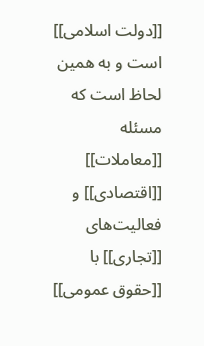[[دولت اسلامی]] است و به همین لحاظ است که مسئله [[معاملات]] [[اقتصادی]] و فعالیت‌های [[تجاری]] با [[حقوق عمومی]]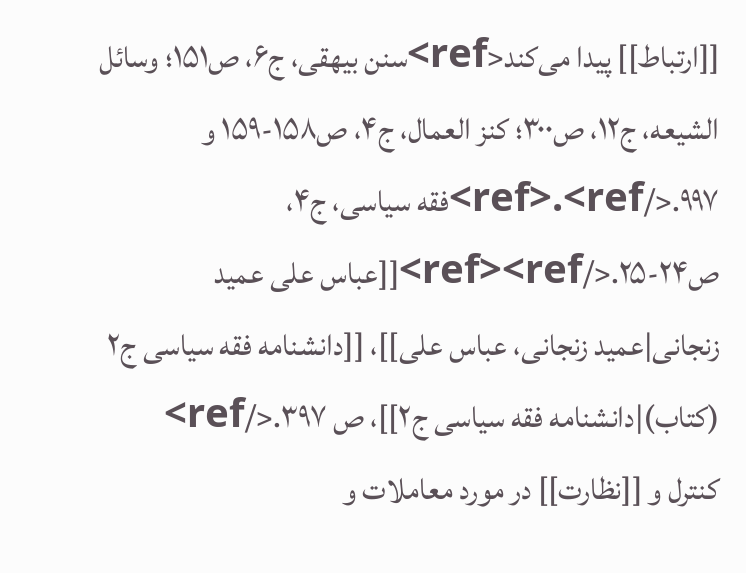[[ارتباط]] پیدا می‌کند<ref>سنن بیهقی، ج۶، ص۱۵۱؛ وسائل الشیعه، ج۱۲، ص۳۰۰؛ کنز العمال، ج۴، ص۱۵۸-۱۵۹ و ۹۹۷.</ref>.<ref>فقه سیاسی، ج۴، ص۲۴-۲۵.</ref><ref>[[عباس علی عمید زنجانی|عمید زنجانی، عباس علی]]، [[دانشنامه فقه سیاسی ج۲ (کتاب)|دانشنامه فقه سیاسی ج۲]]، ص ۳۹۷.</ref>
کنترل و [[نظارت]] در مورد معاملات و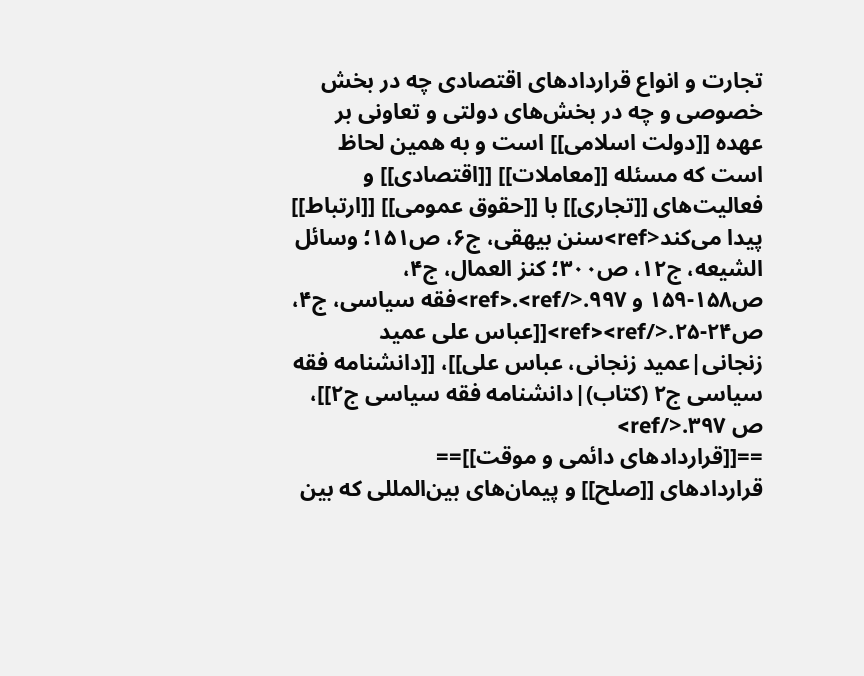تجارت و انواع قراردادهای اقتصادی چه در بخش خصوصی و چه در بخش‌های دولتی و تعاونی بر عهده [[دولت اسلامی]] است و به همین لحاظ است که مسئله [[معاملات]] [[اقتصادی]] و فعالیت‌های [[تجاری]] با [[حقوق عمومی]] [[ارتباط]] پیدا می‌کند<ref>سنن بیهقی، ج۶، ص۱۵۱؛ وسائل الشیعه، ج۱۲، ص۳۰۰؛ کنز العمال، ج۴، ص۱۵۸-۱۵۹ و ۹۹۷.</ref>.<ref>فقه سیاسی، ج۴، ص۲۴-۲۵.</ref><ref>[[عباس علی عمید زنجانی|عمید زنجانی، عباس علی]]، [[دانشنامه فقه سیاسی ج۲ (کتاب)|دانشنامه فقه سیاسی ج۲]]، ص ۳۹۷.</ref>
==[[قراردادهای دائمی و موقت]]==
قراردادهای [[صلح]] و پیمان‌های بین‌المللی که بین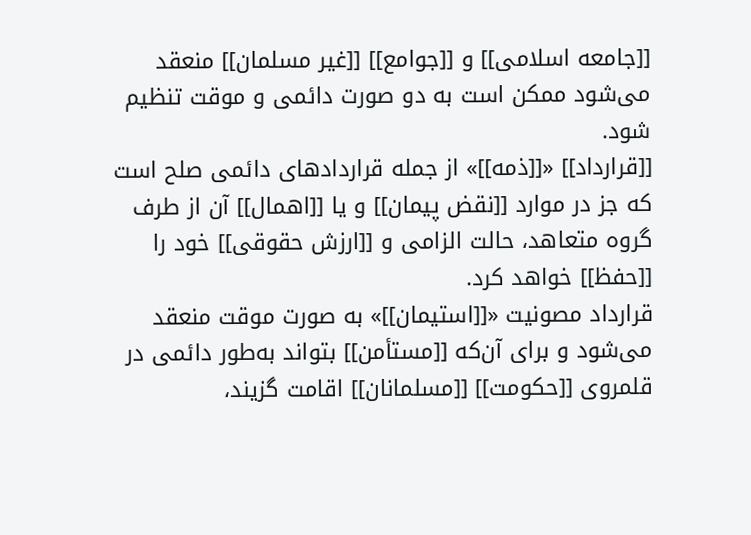[[جامعه اسلامی]] و [[جوامع]] [[غیر مسلمان]] منعقد می‌شود ممکن است به دو صورت دائمی و موقت تنظیم شود.
[[قرارداد]] «[[ذمه]]» از جمله قراردادهای دائمی صلح است که جز در موارد [[نقض پیمان]] و یا [[اهمال]] آن از طرف گروه متعاهد، حالت الزامی و [[ارزش حقوقی]] خود را [[حفظ]] خواهد کرد.
قرارداد مصونیت «[[استیمان]]» به صورت موقت منعقد می‌شود و برای آن‌که [[مستأمن]] بتواند به‌طور دائمی در قلمروی [[حکومت]] [[مسلمانان]] اقامت گزیند،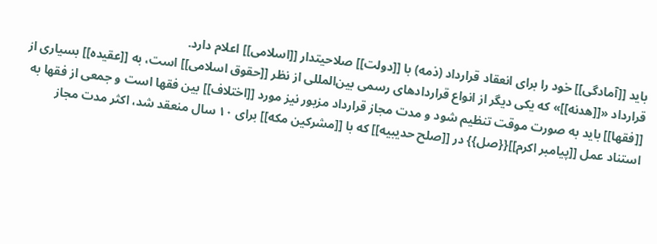باید [[آمادگی]] خود را برای انعقاد قرارداد (ذمه) با [[دولت]] صلاحیتدار [[اسلامی]] اعلام دارد.
قرارداد «[[هدنه]]» که یکی دیگر از انواع قراردادهای رسمی بین‌المللی از نظر [[حقوق اسلامی]] است، به [[عقیده]] بسیاری از [[فقها]] باید به صورت موقت تنظیم شود و مدت مجاز قرارداد مزبور نیز مورد [[اختلاف]] بین فقها است و جمعی از فقها به استناد عمل [[پیامبر اکرم]]{{صل}} در [[صلح حدیبیه]] که با [[مشرکین مکه]] برای ۱۰ سال منعقد شد، اکثر مدت مجاز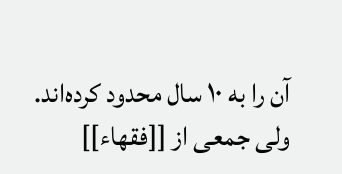آن را به ۱۰ سال محدود کرده‌اند.
ولی جمعی از [[فقهاء]]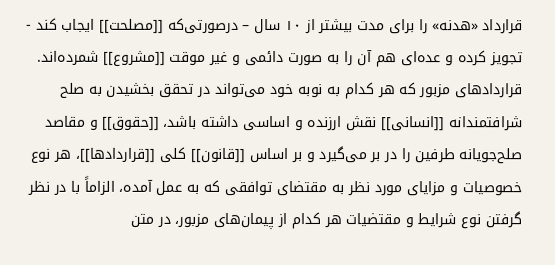قرارداد «هدنه» را برای مدت بیشتر از ۱۰ سال – درصورتی‌که [[مصلحت]] ایجاب کند - تجویز کرده و عده‌ای هم آن را به صورت دائمی و غیر موقت [[مشروع]] شمرده‌اند.
قراردادهای مزبور که هر کدام به نوبه خود می‌تواند در تحقق بخشیدن به صلح شرافتمندانه [[انسانی]] نقش ارزنده و اساسی داشته باشد، [[حقوق]] و مقاصد صلح‌جویانه طرفین را در بر می‌گیرد و بر اساس [[قانون]] کلی [[قراردادها]]، هر نوع خصوصیات و مزایای مورد نظر به مقتضای توافقی که به عمل آمده، الزاماً با در نظر گرفتن نوع شرایط و مقتضیات هر کدام از پیمان‌های مزبور، در متن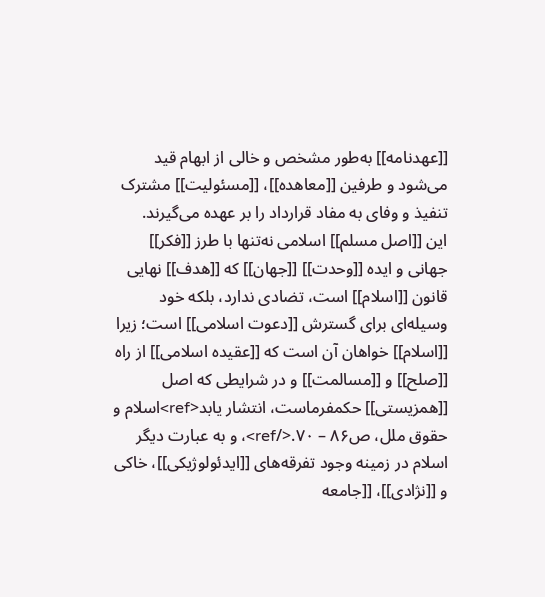[[عهدنامه]] به‌طور مشخص و خالی از ابهام قید می‌شود و طرفین [[معاهده]]، [[مسئولیت]] مشترک تنفیذ و وفای به مفاد قرارداد را بر عهده می‌گیرند.
این [[اصل مسلم]] اسلامی نه‌تنها با طرز [[فکر]] جهانی و ایده [[وحدت]] [[جهان]] که [[هدف]] نهایی قانون [[اسلام]] است، تضادی ندارد، بلکه خود وسیله‌ای برای گسترش [[دعوت اسلامی]] است؛ زیرا [[اسلام]] خواهان آن است که [[عقیده اسلامی]] از راه [[صلح]] و [[مسالمت]] و در شرایطی که اصل [[همزیستی]] حکمفرماست، انتشار یابد<ref>اسلام و حقوق ملل، ص۸۶ – ۷۰.</ref>، و به عبارت دیگر اسلام در زمینه وجود تفرقه‌های [[ایدئولوژیکی]]، خاکی و [[نژادی]]، [[جامعه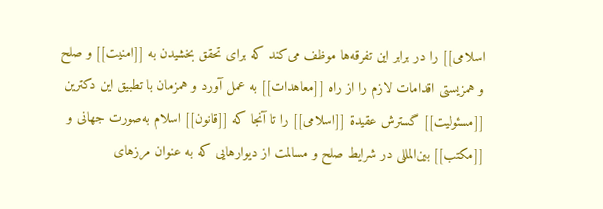اسلامی]] را در برابر این تفرقه‌ها موظف می‌کند که برای تحقق بخشیدن به [[امنیت]] و صلح و همزیستی اقدامات لازم را از راه [[معاهدات]] به عمل آورد و همزمان با تطبیق این دکترین [[مسئولیت]] گسترش عقیدة [[اسلامی]] را تا آنجا که [[قانون]] اسلام به‌صورت جهانی و [[مکتب]] بین‌المللی در شرایط صلح و مسالمت از دیوارهایی که به عنوان مرزهای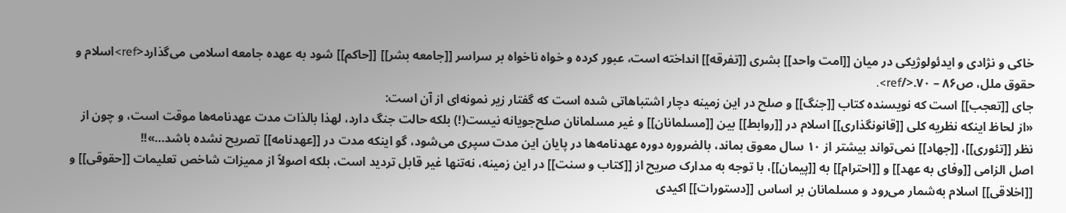خاکی و نژادی و ایدئولوژیکی در میان [[امت واحد]] بشری [[تفرقه]] انداخته است، عبور کرده و خواه ناخواه بر سراسر [[جامعه بشر]] [[حاکم]] شود به عهده جامعه اسلامی می‌گذارد<ref>اسلام و حقوق ملل، ص۸۶ – ۷۰.</ref>.
جای [[تعجب]] است که نویسنده کتاب [[جنگ]] و صلح در این زمینه دچار اشتباهاتی شده است که گفتار زیر نمونه‌ای از آن است:
«از لحاظ اینکه نظریه کلی [[قانونگذاری]] اسلام در [[روابط]] بین [[مسلمانان]] و غیر مسلمانان صلح‌جویانه نیست(!) بلکه حالت جنگ دارد، لهذا بالذات مدت عهدنامه‌ها موقت است، و چون از نظر [[تئوری]]، [[جهاد]] نمی‌تواند بیشتر از ۱۰ سال معوق بماند، بالضروره دوره عهدنامه‌ها در پایان این مدت سپری می‌شود، گو اینکه مدت در [[عهدنامه]] تصریح نشده باشد…»!!
اصل الزامی [[وفای به عهد]] و [[احترام]] به [[پیمان]]، با توجه به مدارک صریح از [[کتاب و سنت]] در این زمینه، نه‌تنها غیر قابل تردید است، بلکه اصولاً از ممیزات شاخص تعلیمات [[حقوقی]] و [[اخلاقی]] اسلام به‌شمار می‌رود و مسلمانان بر اساس [[دستورات]] اکیدی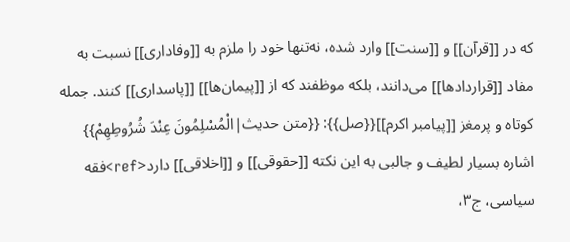که در [[قرآن]] و [[سنت]] وارد شده، نه‌تنها خود را ملزم به [[وفاداری]] نسبت به مفاد [[قراردادها]] می‌دانند، بلکه موظفند که از [[پیمان‌ها]] [[پاسداری]] کنند. جمله کوتاه و پرمغز [[پیامبر اکرم]]{{صل}}: {{متن حدیث|الْمُسْلِمُونَ عِنْدَ شُرُوطِهِمْ‌}} اشاره بسیار لطیف و جالبی به این نکته [[حقوقی]] و [[اخلاقی]] دارد<ref>فقه سیاسی، ج۳،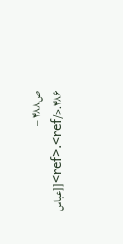ص۴۸۸ – ۴۸۶.</ref>.<ref>[[عباس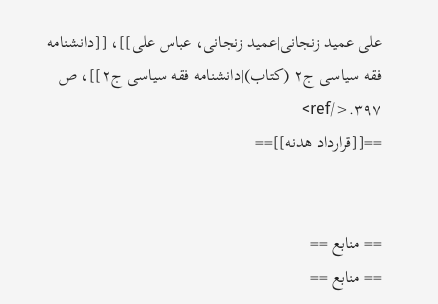علی عمید زنجانی|عمید زنجانی، عباس علی]]، [[دانشنامه فقه سیاسی ج۲ (کتاب)|دانشنامه فقه سیاسی ج۲]]، ص ۳۹۷.</ref>
==[[قرارداد هدنه]]==


== منابع ==
== منابع ==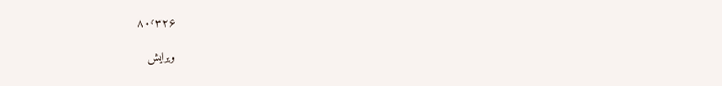۸۰٬۳۲۶

ویرایش